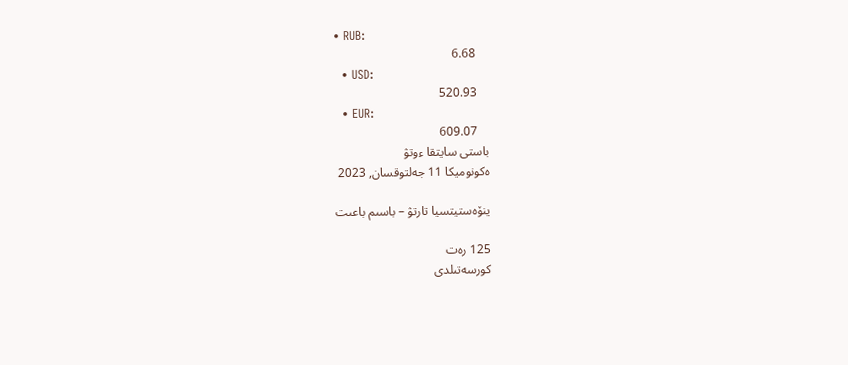• RUB:
    6.68
  • USD:
    520.93
  • EUR:
    609.07
باستى سايتقا ءوتۋ
ەكونوميكا 11 جەلتوقسان, 2023

ينۆەستيتسيا تارتۋ – باسىم باعىت

125 رەت
كورسەتىلدى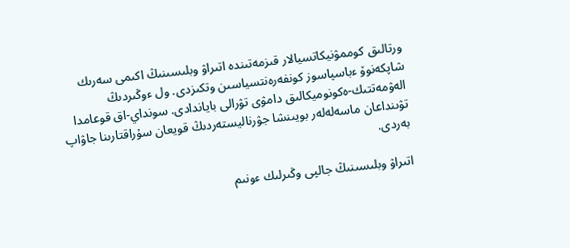ورتالىق كوممۋنيكاتسيالار قىزمەتىندە اتىراۋ وبلىسىنىڭ اكىمى سەرىك شاپكەنوۆ ءباسپاسوز كونفەرەنتسياسىن وتكىزدى. ول ءوڭىردىڭ الەۋمەتتىك-ەكونوميكالىق دامۋى تۋرالى باياندادى. سونداي-اق قوعامدا تۋىنداعان ماسەلەلەر بويىنشا جۋرناليستەردىڭ قويعان سۇراقتارىنا جاۋاپ بەردى.

اتىراۋ وبلىسىنىڭ جالپى وڭىرلىك ءونىم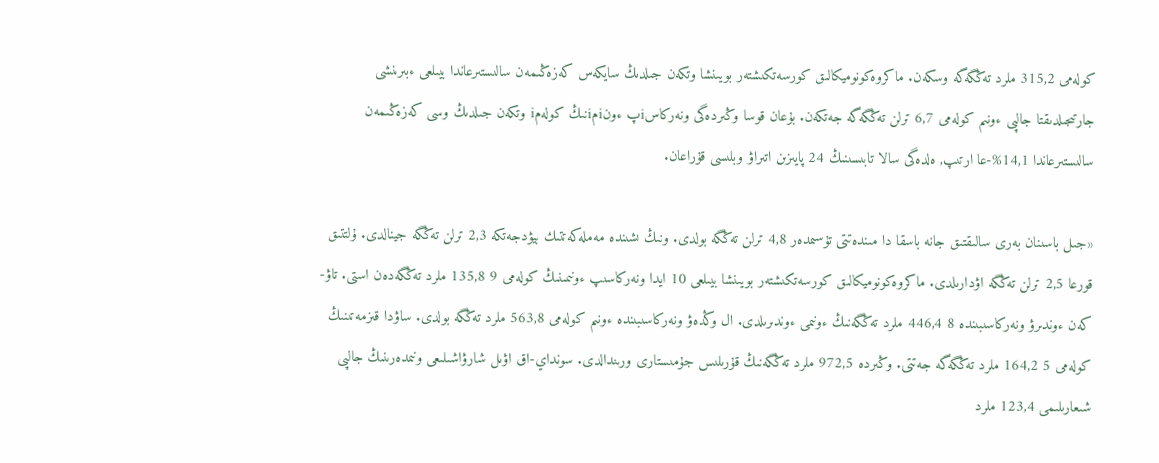كولەمى 315,2 ملرد تەڭگەگە وسكەن. ماكروەكونوميكالىق كورسەتكىشتەر بويىنشا وتكەن جىلدىڭ سايكەس كەزەڭىمەن سالىستىرعاندا بيىلعى ءبىرىنشى جارتىجىلدىقتا جالپى ءونىم كولەمى 6,7 ترلن تەڭگەگە جەتكەن. بۇعان قوسا وڭىردەگى ونەركاسiپ ءونiمiنىڭ كولەمi وتكەن جىلدىڭ وسى كەزەڭىمەن سالىستىرعاندا 14,1%-عا ارتىپ, ەلدەگى سالا تابىسىنىڭ 24 پايىزىن اتىراۋ وبلىسى قۇراعان.

«جىل باسىنان بەرى سالىقتىق جانە باسقا دا مىندەتتى تۇسىمدەر 4,8 ترلن تەڭگە بولدى. ونىڭ ىشىندە مەملەكەتتىك بيۋدجەتكە 2,3 ترلن تەڭگە جينالدى. ۇلتتىق قورعا 2,5 ترلن تەڭگە اۋدارىلدى. ماكروەكونوميكالىق كورسەتكىشتەر بويىنشا بيىلعى 10 ايدا ونەركاسىپ ءونىمىنىڭ كولەمى 9 135,8 ملرد تەڭگەدەن استى. تاۋ-كەن ءوندىرۋ ونەركاسىبىندە 8 446,4 ملرد تەڭگەنىڭ ءونىمى ءوندىرىلدى. ال وڭدەۋ ونەركاسىبىندە ءونىم كولەمى 563,8 ملرد تەڭگە بولدى. ساۋدا قىزمەتىنىڭ كولەمى 5 164,2 ملرد تەڭگەگە جەتتى. وڭىردە 972,5 ملرد تەڭگەنىڭ قۇرىلىس جۇمىستارى ورىندالدى. سونداي-اق اۋىل شارۋاشىلىعى ونىمدەرىنىڭ جالپى شىعارىلىمى 123,4 ملرد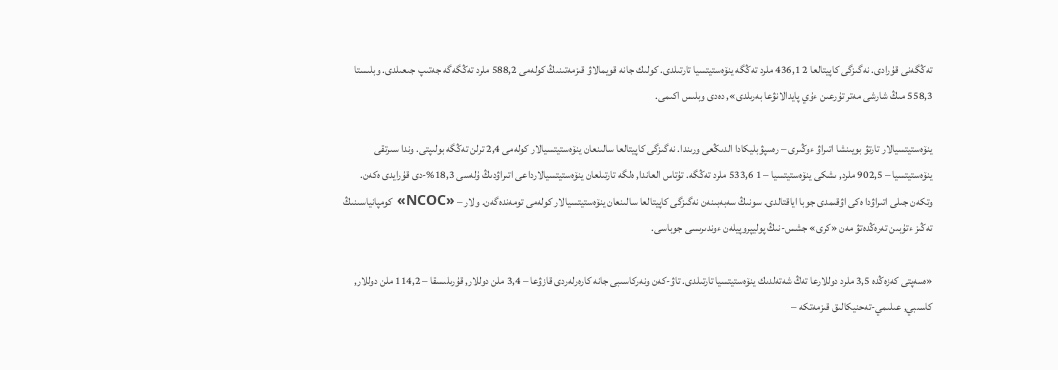تەڭگەنى قۇرادى. نەگىزگى كاپيتالعا 2 436,1 ملرد تەڭگە ينۆەستيتسيا تارتىلدى. كولىك جانە قويمالاۋ قىزمەتىنىڭ كولەمى 588,2 ملرد تەڭگەگە جەتىپ جىعىلدى. وبلىستا 558,3 مىڭ شارشى مەتر تۇرعىن ءۇي پايدالانۋعا بەرىلدى», دەدى وبلىس اكىمى.

ينۆەستيتسيالار تارتۋ بويىنشا اتىراۋ ءوڭىرى – رەسپۋبليكادا الدىڭعى ورىندا. نەگىزگى كاپيتالعا سالىنعان ينۆەستيتسيالار كولەمى 2,4 ترلن تەڭگە بولىپتى. وندا سىرتقى ينۆەستيتسيا – 902,5 ملرد, ىشكى ينۆەستيتسيا – 1 533,6 ملرد تەڭگە. تۇتاس العاندا, ەلگە تارتىلعان ينۆەستيتسيالارداعى اتىراۋدىڭ ۇلەسى 18,3%-دى قۇرايدى ەكەن. وتكەن جىلى اتىراۋدا ەكى اۋقىمدى جوبا اياقتالدى. سونىڭ سەبەبىنەن نەگىزگى كاپيتالعا سالىنعان ينۆەستيتسيالار كولەمى تومەندەگەن. ولار – «NCOC» كومپانياسىنىڭ تەڭىز ءتۇبىن تەرەڭدەتۋ مەن «كرى» جشس-نىڭ پوليپروپيلەن ءوندىرىسى جوباسى.

«ەسەپتى كەزەڭدە 3,5 ملرد دوللارعا تەڭ شەتەلدىك ينۆەستيتسيا تارتىلدى. تاۋ-كەن ونەركاسىبى جانە كارەرلەردى قازۋعا – 3,4 ملن دوللار, قۇرىلىسقا – 114,2 ملن دوللار, كاسىبي, عىلىمي-تەحنيكالىق قىزمەتكە –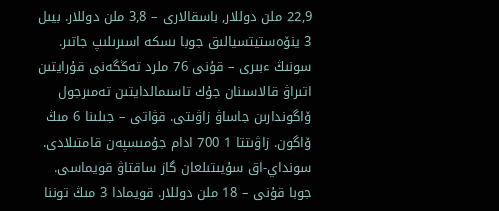22,9 ملن دوللار, باسقالارى – 3,8 ملن دوللار. بيىل 3 ينۆەستيتسيالىق جوبا ىسكە اسىرىلىپ جاتىر. سونىڭ ءبىرى – قۇنى 76 ملرد تەڭگەنى قۇرايتىن اتىراۋ قالاسىنان جۇك تاسىمالدايتىن تەمىرجول ۆاگوندارىن جاساۋ زاۋىتى. قۋاتى – جىلىنا 6 مىڭ ۆاگون. زاۋىتتا 1 700 ادام جۇمىسپەن قامتىلادى. سونداي-اق سۇيىتىلعان گاز ساقتاۋ قويماسى. جوبا قۇنى – 18 ملن دوللار. قويمادا 3 مىڭ توننا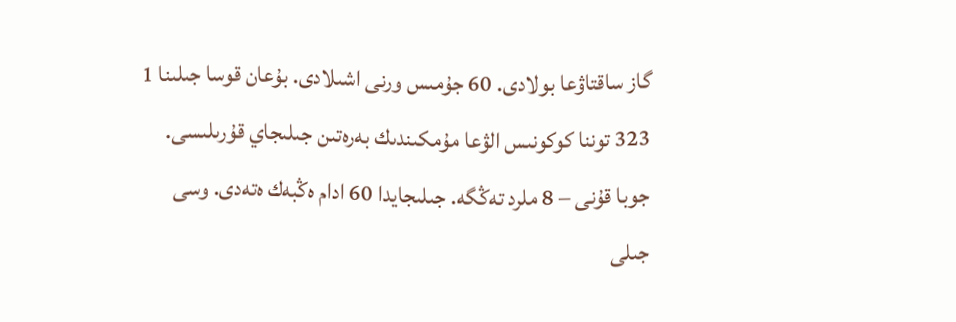گاز ساقتاۋعا بولادى. 60 جۇمىس ورنى اشىلادى. بۇعان قوسا جىلىنا 1 323 توننا كوكونىس الۋعا مۇمكىندىك بەرەتىن جىلىجاي قۇرىلىسى. جوبا قۇنى – 8 ملرد تەڭگە. جىلىجايدا 60 ادام ەڭبەك ەتەدى. وسى جىلى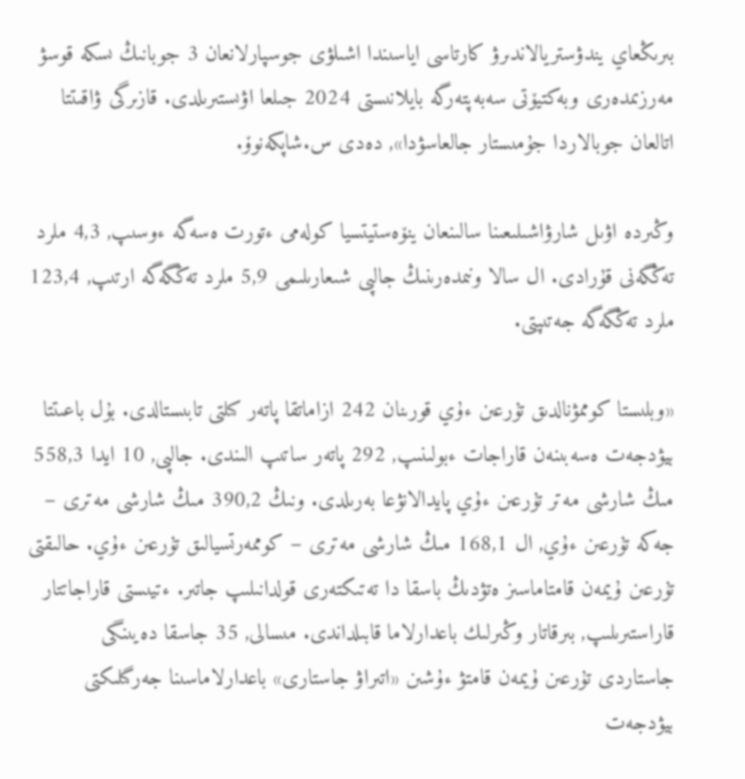بىرىڭعاي يندۋستريالاندىرۋ كارتاسى اياسىندا اشىلۋى جوسپارلانعان 3 جوبانىڭ ىسكە قوسۋ مەرزىمدەرى وبەكتيۆتى سەبەپتەرگە بايلانىستى 2024 جىلعا اۋىستىرىلدى. قازىرگى ۋاقىتتا اتالعان جوبالاردا جۇمىستار جالعاسۋدا», دەدى س.شاپكەنوۆ.

وڭىردە اۋىل شارۋاشىلىعىنا سالىنعان ينۆەستيتسيا كولەمى ءتورت ەسەگە ءوسىپ, 4,3 ملرد تەڭگەنى قۇرادى. ال سالا ونىمدەرىنىڭ جالپى شىعارىلىمى 5,9 ملرد تەڭگەگە ارتىپ, 123,4 ملرد تەڭگەگە جەتىپتى.

«وبلىستا كوممۋنالدىق تۇرعىن ءۇي قورىنان 242 ازاماتقا پاتەر كىلتى تابىستالدى. بۇل باعىتتا بيۋدجەت ەسەبىنەن قاراجات ءبولىنىپ, 292 پاتەر ساتىپ الىندى. جالپى, 10 ايدا 558,3 مىڭ شارشى مەتر تۇرعىن ءۇي پايدالانۋعا بەرىلدى. ونىڭ 390,2 مىڭ شارشى مەترى – جەكە تۇرعىن ءۇي, ال 168,1 مىڭ شارشى مەترى – كوممەرتسيالىق تۇرعىن ءۇي. حالىقتى تۇرعىن ۇيمەن قامتاماسىز ەتۋدىڭ باسقا دا تەتىكتەرى قولدانىلىپ جاتىر. ءتيىستى قاراجاتتار قاراستىرىلىپ, بىرقاتار وڭىرلىك باعدارلاما قابىلداندى. مىسالى, 35 جاسقا دەيىنگى جاستاردى تۇرعىن ۇيمەن قامتۋ ءۇشىن «اتىراۋ جاستارى» باعدارلاماسىنا جەرگىلىكتى بيۋدجەت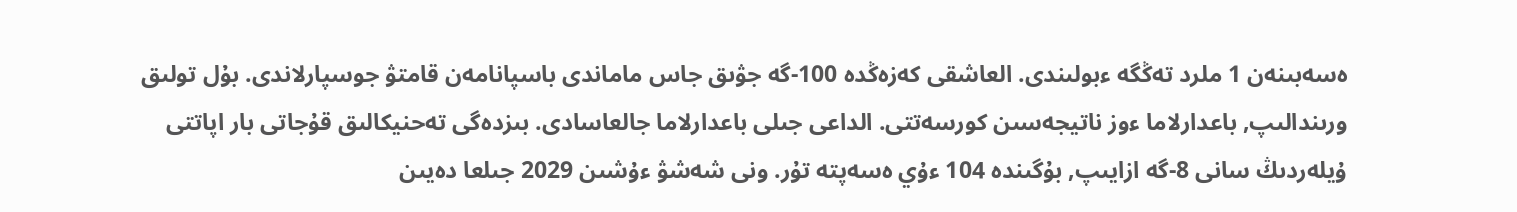ەسەبىنەن 1 ملرد تەڭگە ءبولىندى. العاشقى كەزەڭدە 100-گە جۋىق جاس ماماندى باسپانامەن قامتۋ جوسپارلاندى. بۇل تولىق ورىندالىپ, باعدارلاما ءوز ناتيجەسىن كورسەتتى. الداعى جىلى باعدارلاما جالعاسادى. بىزدەگى تەحنيكالىق قۇجاتى بار اپاتتى ۇيلەردىڭ سانى 8-گە ازايىپ, بۇگىندە 104 ءۇي ەسەپتە تۇر. ونى شەشۋ ءۇشىن 2029 جىلعا دەيىن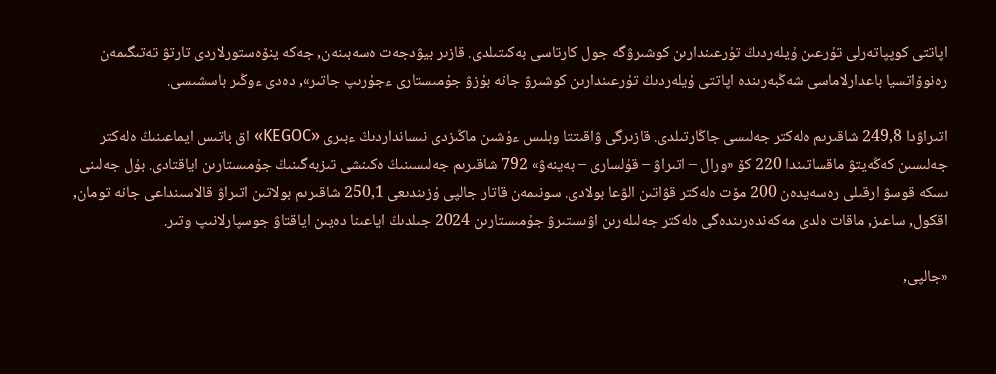اپاتتى كوپپاتەرلى تۇرعىن ۇيلەردىڭ تۇرعىندارىن كوشىرۋگە جول كارتاسى بەكىتىلدى. قازىر بيۋدجەت ەسەبىنەن, جەكە ينۆەستورلاردى تارتۋ تەتىگىمەن رەنوۆاتسيا باعدارلاماسى شەڭبەرىندە اپاتتى ۇيلەردىڭ تۇرعىندارىن كوشىرۋ جانە بۇزۋ جۇمىستارى ءجۇرىپ جاتىر», دەدى ءوڭىر باسشىسى.

اتىراۋدا 249,8 شاقىرىم ەلەكتر جەلىسى جاڭارتىلدى. قازىرگى ۋاقىتتا وبلىس ءۇشىن ماڭىزدى نىسانداردىڭ ءبىرى «KEGOC» اق باتىس ايماعىنىڭ ەلەكتر جەلىسىن كەڭەيتۋ ماقساتىندا 220 كۆ «ورال – اتىراۋ – قۇلسارى – بەينەۋ» 792 شاقىرىم جەلىسىنىڭ ەكىنشى تىزبەگىنىڭ جۇمىستارىن اياقتادى. بۇل جەلىنى ىسكە قوسۋ ارقىلى رەسەيدەن 200 مۆت ەلەكتر قۋاتىن الۋعا بولادى. سونىمەن قاتار جالپى ۇزىندىعى 250,1 شاقىرىم بولاتىن اتىراۋ قالاسىنداعى جانە تومان, اقكول, ساعىز, ماقات ەلدى مەكەندەرىندەگى ەلەكتر جەلىلەرىن اۋىستىرۋ جۇمىستارىن 2024 جىلدىڭ اياعىنا دەيىن اياقتاۋ جوسپارلانىپ وتىر.

«جالپى,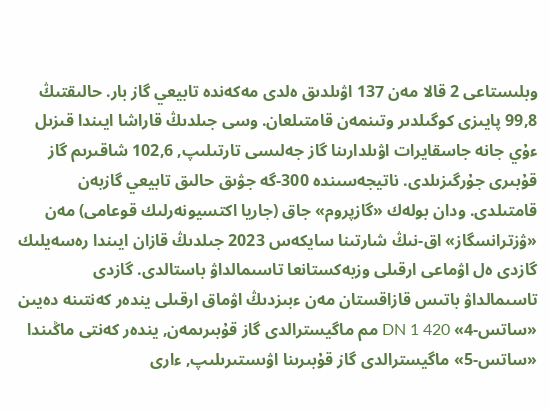وبلىستاعى 2 قالا مەن 137 اۋىلدىق ەلدى مەكەندە تابيعي گاز بار. حالىقتىڭ 99,8 پايىزى كوگىلدىر وتىنمەن قامتىلعان. وسى جىلدىڭ قاراشا ايىندا قىزىل ءۇي جانە جاسقايرات اۋىلدارىنا گاز جەلىسى تارتىلىپ, 102,6 شاقىرىم گاز قۇبىرى جۇرگىزىلدى. ناتيجەسىندە 300-گە جۋىق حالىق تابيعي گازبەن قامتىلدى. ودان بولەك «گازپروم» جاق (جاريا اكتسيونەرلىك قوعامى) مەن «ۋزترانسگاز» اق-نىڭ شارتىنا سايكەس 2023 جىلدىڭ قازان ايىندا رەسەيلىك گازدى ەل اۋماعى ارقىلى وزبەكستانعا تاسىمالداۋ باستالدى. گازدى تاسىمالداۋ باتىس قازاقستان مەن ءبىزدىڭ اۋماق ارقىلى يندەر كەنتىنە دەيىن «ساتس-4» DN 1 420 مم ماگيسترالدى گاز قۇبىرىمەن, يندەر كەنتى ماڭىندا «ساتس-5» ماگيسترالدى گاز قۇبىرىنا اۋىستىرىلىپ, ءارى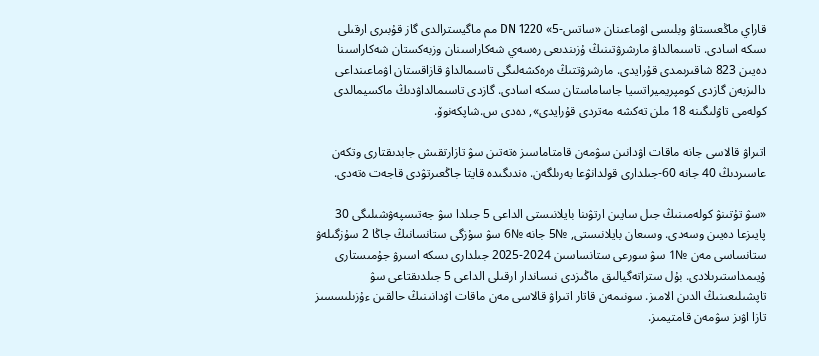قاراي ماڭعىستاۋ وبلىسى اۋماعىنان «ساتس-5» DN 1220 مم ماگيسترالدى گاز قۇبىرى ارقىلى ىسكە اسادى. تاسىمالداۋ مارشرۋتىنىڭ ۇزىندىعى رەسەي شەكاراسىنان وزبەكستان شەكاراسىنا دەيىن 823 شاقىرىمدى قۇرايدى. مارشرۋتتىڭ ەرەكشەلىگى تاسىمالداۋ قازاقستان اۋماعىنداعى دالىزبەن گازدى كومپريميراتسيا جاساماستان ىسكە اسادى. گازدى تاسىمالداۋدىڭ ماكسيمالدى كولەمى تاۋلىگىنە 18 ملن تەكشە مەتردى قۇرايدى», دەدى س.شاپكەنوۆ.

اتىراۋ قالاسى جانە ماقات اۋدانىن سۋمەن قامتاماسىز ەتەتىن سۋ تازارتقىش جابدىقتارى وتكەن عاسىردىڭ 40 جانە 60-جىلدارى قولدانۋعا بەرىلگەن. ەندىگىدە قايتا جاڭعىرتۋدى قاجەت ەتەدى.

«سۋ تۇتىنۋ كولەمىنىڭ جىل سايىن ارتۋىنا بايلانىستى الداعى 5 جىلدا سۋ جەتىسپەۋشىلىگى 30 پايىزعا دەيىن وسەدى. وسىعان بايلانىستى, №5 جانە №6 سۋ سۇزگى ستانسانىڭ جاڭا 2 سۇزگىلەۋ ستانساسى مەن №1 سۋ سورعى ستانساسىن 2024-2025 جىلدارى ىسكە اسىرۋ جۇمىستارى ۇيىمداستىرىلادى. بۇل ستراتەگيالىق ماڭىزدى نىساندار ارقىلى الداعى 5 جىلدىقتاعى سۋ تاپشىلىعىنىڭ الدىن الامىز. سونىمەن قاتار اتىراۋ قالاسى مەن ماقات اۋدانىنىڭ حالقىن ءۇزىلىسسىز تازا اۋىز سۋمەن قامتيمىز.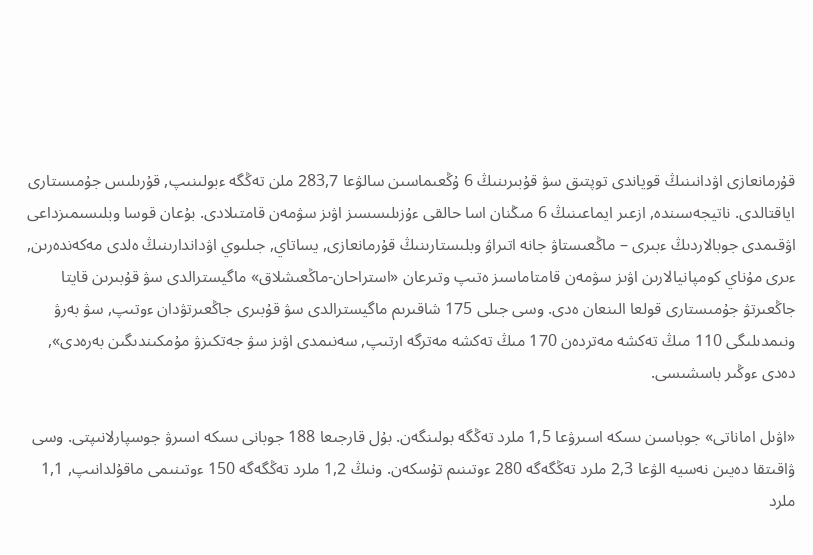قۇرمانعازى اۋدانىنىڭ قوياندى توپتىق سۋ قۇبىرىنىڭ 6 ۇڭعىماسىن سالۋعا 283,7 ملن تەڭگە ءبولىنىپ, قۇرىلىس جۇمىستارى اياقتالدى. ناتيجەسىندە, ازعىر ايماعىنىڭ 6 مىڭنان اسا حالقى ءۇزىلىسسىز اۋىز سۋمەن قامتىلادى. بۇعان قوسا وبلىسىمىزداعى اۋقىمدى جوبالاردىڭ ءبىرى – ماڭعىستاۋ جانە اتىراۋ وبلىستارىنىڭ قۇرمانعازى, يساتاي, جىلىوي اۋداندارىنىڭ ەلدى مەكەندەرىن, ءىرى مۇناي كومپانيالارىن اۋىز سۋمەن قامتاماسىز ەتىپ وتىرعان «استراحان-ماڭعىشلاق» ماگيسترالدى سۋ قۇبىرىن قايتا جاڭعىرتۋ جۇمىستارى قولعا الىنعان ەدى. وسى جىلى 175 شاقىرىم ماگيسترالدى سۋ قۇبىرى جاڭعىرتۋدان ءوتىپ, سۋ بەرۋ ونىمدىلىگى 110 مىڭ تەكشە مەتردەن 170 مىڭ تەكشە مەترگە ارتىپ, سەنىمدى اۋىز سۋ جەتكىزۋ مۇمكىندىگىن بەرەدى», دەدى ءوڭىر باسشىسى.

«اۋىل اماناتى» جوباسىن ىسكە اسىرۋعا 1,5 ملرد تەڭگە بولىنگەن. بۇل قارجىعا 188 جوبانى ىسكە اسىرۋ جوسپارلانىپتى. وسى ۋاقىتقا دەيىن نەسيە الۋعا 2,3 ملرد تەڭگەگە 280 ءوتىنىم تۇسكەن. ونىڭ 1,2 ملرد تەڭگەگە 150 ءوتىنىمى ماقۇلدانىپ, 1,1 ملرد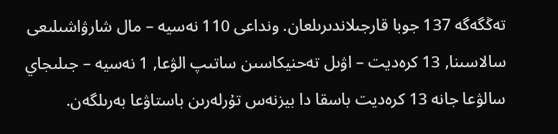تەڭگەگە 137 جوبا قارجىلاندىرىلعان. ونداعى 110 نەسيە – مال شارۋاشىلىعى سالاسىنا, 13 كرەديت – اۋىل تەحنيكاسىن ساتىپ الۋعا, 1 نەسيە – جىلىجاي سالۋعا جانە 13 كرەديت باسقا دا بيزنەس تۇرلەرىن باستاۋعا بەرىلگەن.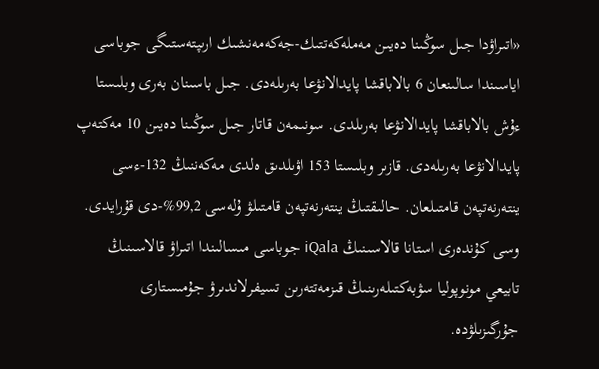«اتىراۋدا جىل سوڭىنا دەيىن مەملەكەتتىك-جەكەمەنشىك ارىپتەستىگى جوباسى اياسىندا سالىنعان 6 بالاباقشا پايدالانۋعا بەرىلەدى. جىل باسىنان بەرى وبلىستا ءۇش بالاباقشا پايدالانۋعا بەرىلدى. سونىمەن قاتار جىل سوڭىنا دەيىن 10 مەكتەپ پايدالانۋعا بەرىلەدى. قازىر وبلىستا 153 اۋىلدىق ەلدى مەكەننىڭ 132-ءسى ينتەرنەتپەن قامتىلعان. حالىقتىڭ ينتەرنەتپەن قامتىلۋ ۇلەسى 99,2%-دى قۇرايدى. وسى كۇندەرى استانا قالاسىنىڭ iQala جوباسى مىسالىندا اتىراۋ قالاسىنىڭ تابيعي مونوپوليا سۋبەكتىلەرىنىڭ قىزمەتتەرىن تسيفرلاندىرۋ جۇمىستارى جۇرگىزىلۋدە.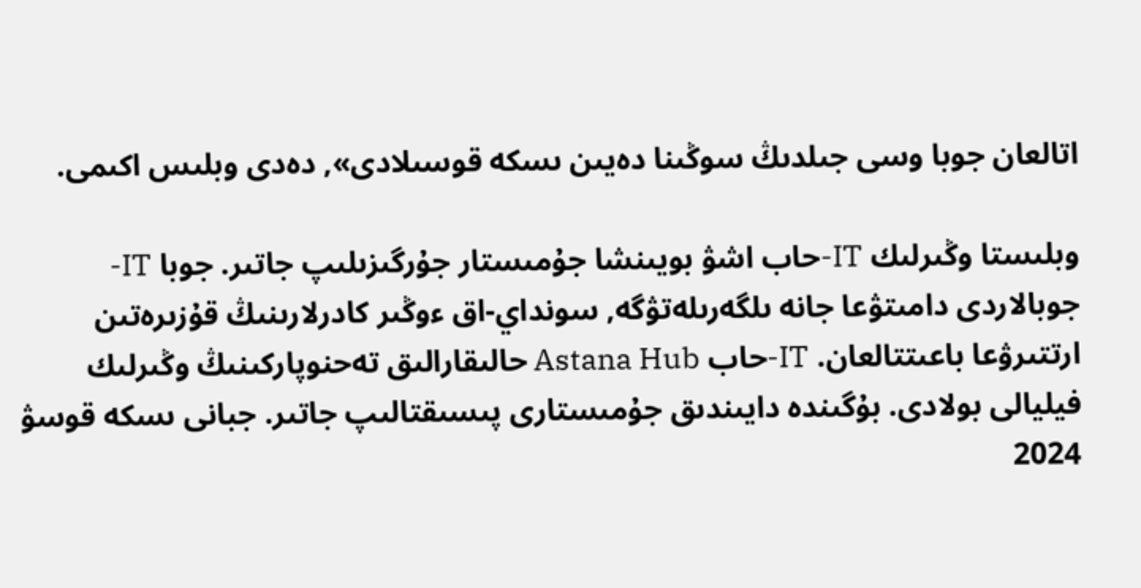اتالعان جوبا وسى جىلدىڭ سوڭىنا دەيىن ىسكە قوسىلادى», دەدى وبلىس اكىمى.

وبلىستا وڭىرلىك IT-حاب اشۋ بويىنشا جۇمىستار جۇرگىزىلىپ جاتىر. جوبا IT-جوبالاردى دامىتۋعا جانە ىلگەرىلەتۋگە, سونداي-اق ءوڭىر كادرلارىنىڭ قۇزىرەتىن ارتتىرۋعا باعىتتالعان. IT-حاب Astana Hub حالىقارالىق تەحنوپاركىنىڭ وڭىرلىك فيليالى بولادى. بۇگىندە دايىندىق جۇمىستارى پىسىقتالىپ جاتىر. جبانى ىسكە قوسۋ 2024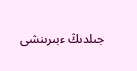جىلدىڭ ءبىرىنشى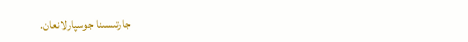جارتىسىنا جوسپارلانعان.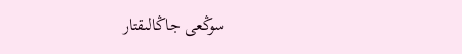سوڭعى جاڭالىقتار